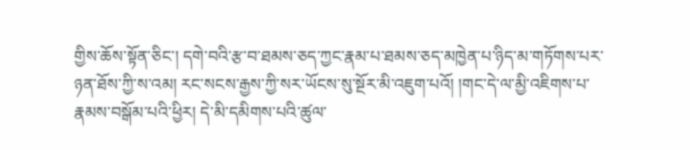གྱིས་ཆོས་སྟོན་ཅིང་། དགེ་བའི་རྩ་བ་ཐམས་ཅད་ཀྱང་རྣམ་པ་ཐམས་ཅད་མཁྱེན་པ་ཉིད་མ་གཏོགས་པར་ཉན་ཐོས་ཀྱི་ས་འམ། རང་སངས་རྒྱས་ཀྱི་སར་ཡོངས་སུ་སྔོར་མི་འཇུག་པའོ། །གང་དེ་ལ་མྱི་འཇིགས་པ་རྣམས་བསྒོམ་པའི་ཕྱིར། དེ་མི་དམིགས་པའི་ཚུལ་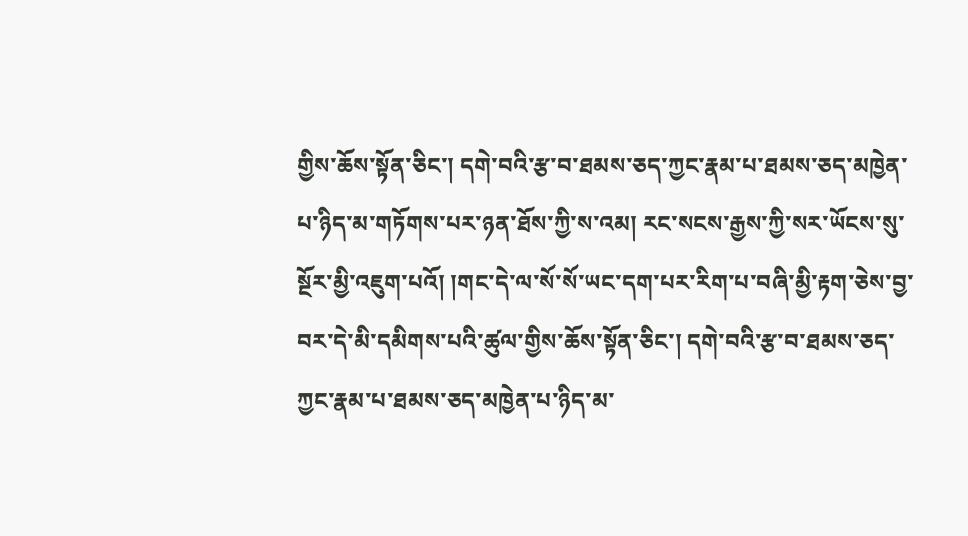གྱིས་ཆོས་སྟོན་ཅིང་། དགེ་བའི་རྩ་བ་ཐམས་ཅད་ཀྱང་རྣམ་པ་ཐམས་ཅད་མཁྱེན་པ་ཉིད་མ་གཏོགས་པར་ཉན་ཐོས་ཀྱི་ས་འམ། རང་སངས་རྒྱས་ཀྱི་སར་ཡོངས་སུ་སྔོར་མྱི་འཇུག་པའོ། །གང་དེ་ལ་སོ་སོ་ཡང་དག་པར་རིག་པ་བཞི་མྱི་རྟག་ཅེས་བྱ་བར་དེ་མི་དམིགས་པའི་ཚུལ་གྱིས་ཆོས་སྟོན་ཅིང་། དགེ་བའི་རྩ་བ་ཐམས་ཅད་ཀྱང་རྣམ་པ་ཐམས་ཅད་མཁྱེན་པ་ཉིད་མ་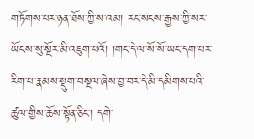གཏོགས་པར་ཉན་ཐོས་ཀྱི་ས་འམ། རང་སངས་རྒྱས་ཀྱི་སར་ཡོངས་སུ་སྔོར་མི་འཇུག་པའོ། །གང་དེ་ལ་སོ་སོ་ཡང་དག་པར་རིག་པ་རྣམས་སྡུག་བསྔལ་ཞེས་བྱ་བར་དེ་མི་དམིགས་པའི་ཚུལ་གྱིས་ཆོས་སྟོན་ཅིང་། དགེ་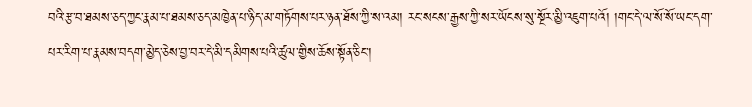བའི་རྩ་བ་ཐམས་ཅད་ཀྱང་རྣམ་པ་ཐམས་ཅད་མཁྱེན་པ་ཉིད་མ་གཏོགས་པར་ཉན་ཐོས་ཀྱི་ས་འམ། རང་སངས་རྒྱས་ཀྱི་སར་ཡོངས་སུ་སྔོར་མྱི་འཇུག་པའོ། །གང་དེ་ལ་སོ་སོ་ཡང་དག་པར་རིག་པ་རྣམས་བདག་མྱེད་ཅེས་བྱ་བར་དེ་མི་དམིགས་པའི་ཚུལ་གྱིས་ཆོས་སྟོན་ཅིང་།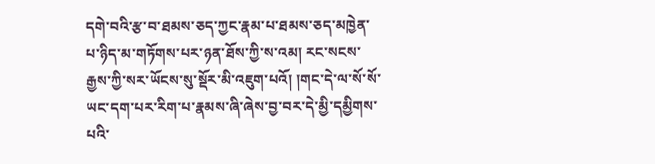དགེ་བའི་རྩ་བ་ཐམས་ཅད་ཀྱང་རྣམ་པ་ཐམས་ཅད་མཁྱེན་པ་ཉིད་མ་གཏོགས་པར་ཉན་ཐོས་ཀྱི་ས་འམ། རང་སངས་རྒྱས་ཀྱི་སར་ཡོངས་སུ་སྡོར་མི་འཇུག་པའོ། །གང་དེ་ལ་སོ་སོ་ཡང་དག་པར་རིག་པ་རྣམས་ཞི་ཞེས་བྱ་བར་དེ་མྱི་དམྱིགས་པའི་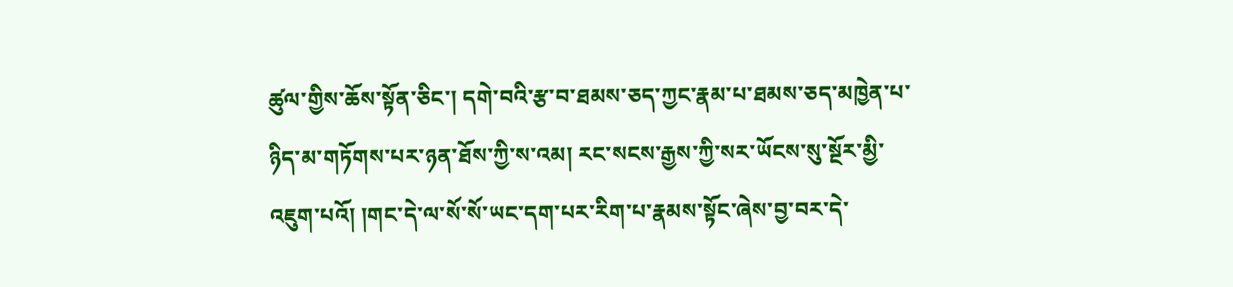ཚུལ་གྱིས་ཆོས་སྟོན་ཅིང་། དགེ་བའི་རྩ་བ་ཐམས་ཅད་ཀྱང་རྣམ་པ་ཐམས་ཅད་མཁྱེན་པ་ཉིད་མ་གཏོགས་པར་ཉན་ཐོས་ཀྱི་ས་འམ། རང་སངས་རྒྱས་ཀྱི་སར་ཡོངས་སུ་སྔོར་མྱི་འཇུག་པའོ། །གང་དེ་ལ་སོ་སོ་ཡང་དག་པར་རིག་པ་རྣམས་སྟོང་ཞེས་བྱ་བར་དེ་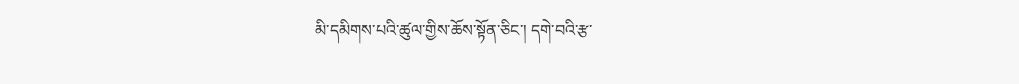མི་དམིགས་པའི་ཚུལ་གྱིས་ཆོས་སྟོན་ཅིང་། དགེ་བའི་རྩ་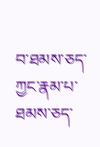བ་ཐམས་ཅད་ཀྱང་རྣམ་པ་ཐམས་ཅད་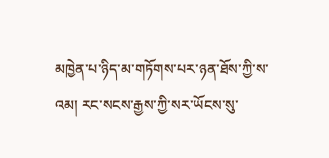མཁྱེན་པ་ཉིད་མ་གཏོགས་པར་ཉན་ཐོས་ཀྱི་ས་འམ། རང་སངས་རྒྱས་ཀྱི་སར་ཡོངས་སུ་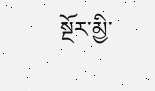སྔོར་མྱི་